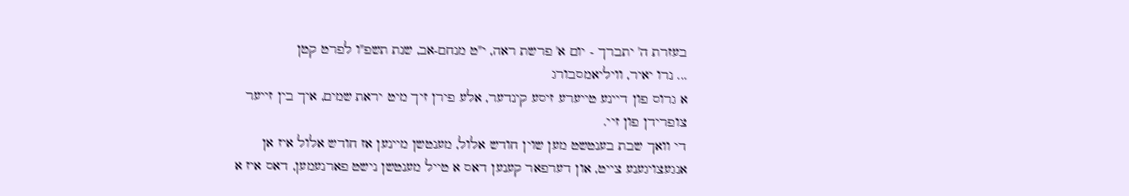בעזרת ה' יתברך - יום א' פרשת ראה, י"ט מנחם-אב, שנת תשפ"ו לפרט קטן
... נרו יאיר, וויליאמסבורג
א גרוס פון דיינע טייערע זיסע קינדער, אלע פירן זיך מיט יראת שמים, איך בין זייער צופרידן פון זיי.
די וואך שבת בענטשט מען שוין חודש אלול, מענטשן מיינען אז חודש אלול איז אן אנגעצויגענע צייט, און דערפאר קענען דאס א טייל מענטשן נישט פארנעמען, דאס איז א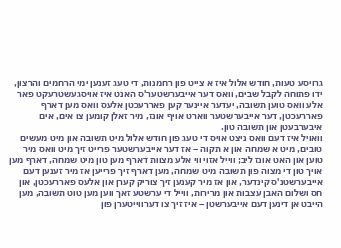גרויסע טעות, חודש אלול איז א צייט פון רחמנות, די טעג זענען ימי הרחמים והרצון, ידו פתוחה לקבל שבים, וואס דער אייבערשטער'ס האנט איז אויסגעשטרעקט פאר אלע וואס טוען תשובה, יעדער איינער קען פאררעכטן אלעס וואס מען דארף פאררעכטן, דער אייבערשטער ווארט אויף אונז, מיר זאלן קומען צו אים, אים איבערבעטן און תשובה טון.
וואויל איז דעם וואס ניצט אויס די טעג פון חודש אלול מיט תשובה און מיט מעשים טובים, מיט א שמחה און א תקוה – אז דער אייבערשטער פרייט זיך מיט וואס מיר טוען און האט אונז ליב; ווייל אזוי ווי אלע מצוות דארף מען טון מיט שמחה, דארף מען אויך טון די מצוה פון תשובה מיט שמחה, מען דארף זיך פרייען אז מיר זענען דעם אייבערשטנ'ס קינדער, און אז מיר קענען זיך צוריק קערן און אלעס פאררעכטן, און חס ושלום האבן עצבות און מרירות, ווייל די ערשטע זאך ווען מען טוט תשובה, מען הייבט אן דינען דעם אייבערשטן – איז זיך צו דערווייטערן פון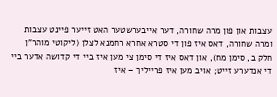עצבות און פון מרה שחורה, דער אייבערשטער האט זייער פיינט עצבות ומרה שחורה, דאס איז פון די סטרא אחרא רחמנא לצלן (ליקוטי מוהר"ן חלק ב, סימן מח), און דאס איז די סימן צי מען איז ביי די קדושה אדער ביי די אנדערע זייט; אויב מען איז פרייליך – איז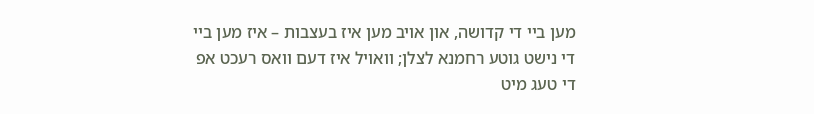מען ביי די קדושה, און אויב מען איז בעצבות – איז מען ביי די נישט גוטע רחמנא לצלן; וואויל איז דעם וואס רעכט אפ די טעג מיט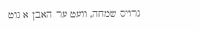גרויס שמחה, וועט ער האבן א גוט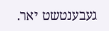געבענטשט יאר.